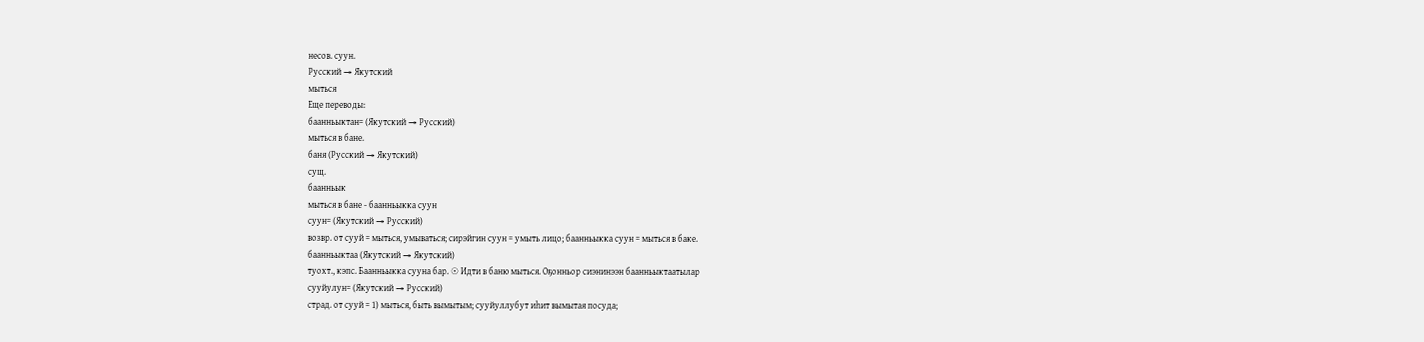несов. суун.
Русский → Якутский
мыться
Еще переводы:
баанньыктан= (Якутский → Русский)
мыться в бане.
баня (Русский → Якутский)
сущ.
баанньык
мыться в бане - баанньыкка суун
суун= (Якутский → Русский)
возвр. от сууй = мыться, умываться; сирэйгин суун = умыть лицо; баанньыкка суун = мыться в баке.
баанньыктаа (Якутский → Якутский)
туохт., кэпс. Баанньыкка сууна бар. ☉ Идти в баню мыться. Оҕонньор сиэнинээн баанньыктаатылар
сууйулун= (Якутский → Русский)
страд. от сууй = 1) мыться, быть вымытым; сууйуллубут иһит вымытая посуда;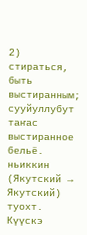2) стираться, быть выстиранным; сууйуллубут таҥас выстиранное бельё.
ньиккин (Якутский → Якутский)
туохт. Күүскэ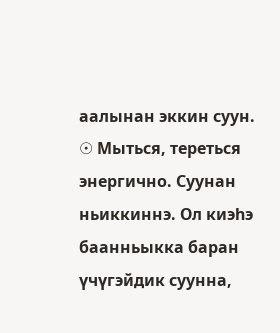аалынан эккин суун. ☉ Мыться, тереться энергично. Суунан ньиккиннэ. Ол киэһэ баанньыкка баран үчүгэйдик суунна,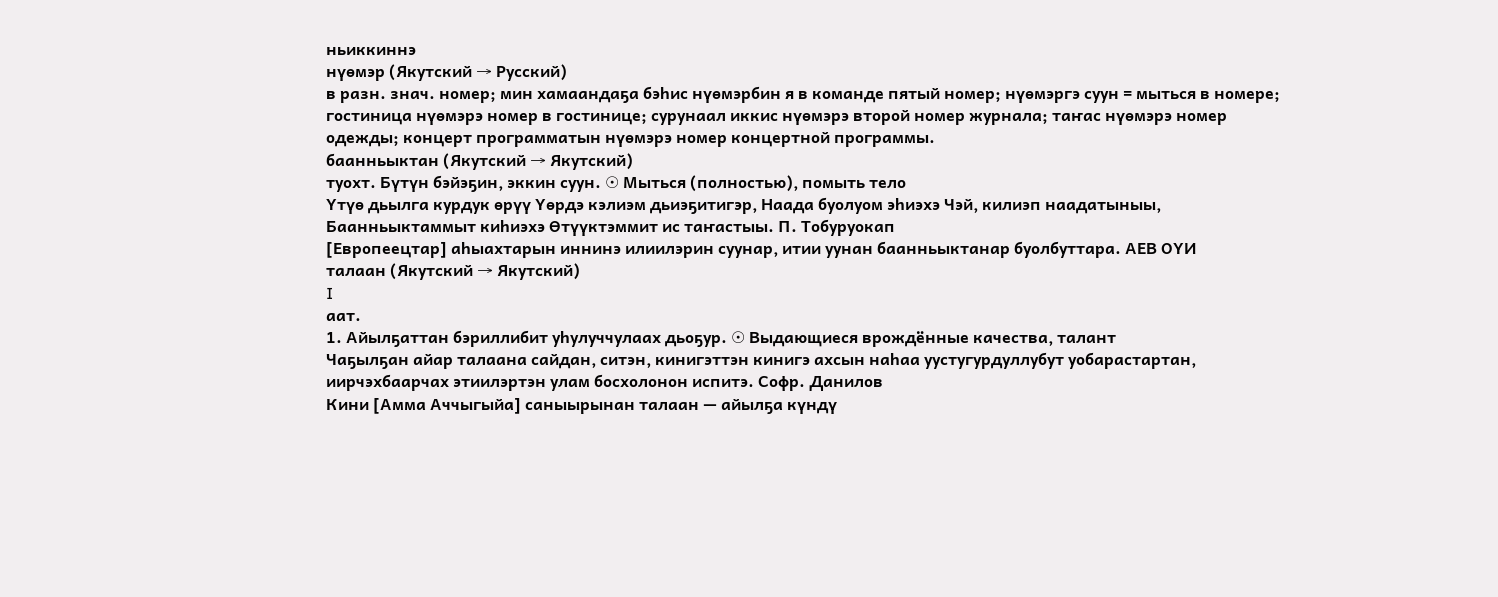ньиккиннэ
нүөмэр (Якутский → Русский)
в разн. знач. номер; мин хамаандаҕа бэһис нүөмэрбин я в команде пятый номер; нүөмэргэ суун = мыться в номере; гостиница нүөмэрэ номер в гостинице; сурунаал иккис нүөмэрэ второй номер журнала; таҥас нүөмэрэ номер одежды; концерт программатын нүөмэрэ номер концертной программы.
баанньыктан (Якутский → Якутский)
туохт. Бүтүн бэйэҕин, эккин суун. ☉ Мыться (полностью), помыть тело
Үтүө дьылга курдук өрүү Үөрдэ кэлиэм дьиэҕитигэр, Наада буолуом эһиэхэ Чэй, килиэп наадатыныы, Баанньыктаммыт киһиэхэ Өтүүктэммит ис таҥастыы. П. Тобуруокап
[Европеецтар] аһыахтарын иннинэ илиилэрин суунар, итии уунан баанньыктанар буолбуттара. АЕВ ОҮИ
талаан (Якутский → Якутский)
I
аат.
1. Айылҕаттан бэриллибит уһулуччулаах дьоҕур. ☉ Выдающиеся врождённые качества, талант
Чаҕылҕан айар талаана сайдан, ситэн, кинигэттэн кинигэ ахсын наһаа уустугурдуллубут уобарастартан, иирчэхбаарчах этиилэртэн улам босхолонон испитэ. Софр. Данилов
Кини [Амма Аччыгыйа] саныырынан талаан — айылҕа күндү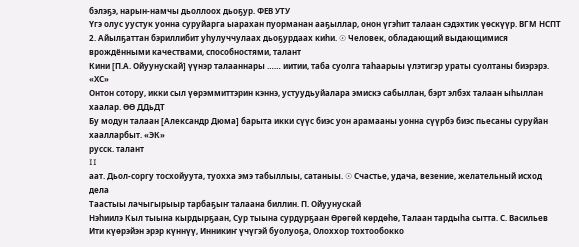бэлэҕэ, нарын-намчы дьоллоох дьоҕур. ФЕВ УТУ
Үгэ олус уустук уонна суруйарга ыарахан пуорманан ааҕыллар, онон үгэһит талаан сэдэхтик үөскүүр. ВГМ НСПТ
2. Айылҕаттан бэриллибит уһулуччулаах дьоҕурдаах киһи. ☉ Человек, обладающий выдающимися врождёнными качествами, способностями, талант
Кини [П.А. Ойуунускай] үүнэр талааннары …… иитии, таба суолга таһаарыы үлэтигэр ураты суолтаны биэрэрэ. «ХС»
Онтон сотору, икки сыл үөрэммиттэрин кэннэ, устуудьуйалара эмискэ сабыллан, бэрт элбэх талаан ыһыллан хаалар. ӨӨ ДДьДТ
Бу модун талаан [Александр Дюма] барыта икки сүүс биэс уон арамааны уонна сүүрбэ биэс пьесаны суруйан хаалларбыт. «ЭК»
русск. талант
II
аат. Дьол-соргу тосхойуута, туохха эмэ табыллыы, сатаныы. ☉ Счастье, удача, везение, желательный исход дела
Таастыы лачыгырыыр тарбаҕыҥ талаана биллин. П. Ойуунускай
Нэһиилэ Кыл тыына кырдырҕаан, Сур тыына сурдурҕаан Өрөгөй көрдөһө, Талаан тардыһа сытта. С. Васильев
Ити күөрэйэн эрэр күннүү, Инникиҥ үчүгэй буолуоҕа, Олоххор тохтообокко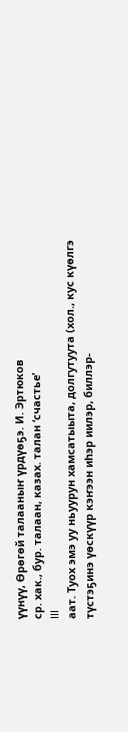үүнүү, Өрөгөй талааныҥ үрдүөҕэ. И. Эртюков
ср. хак., бур. талаан, казах. талан ‘счастье’
III
аат. Туох эмэ уу ньуурун хамсатыыта, долгутуута (хол., кус күөлгэ түстэҕинэ үөскүүр кэҥээн иһэр иилэр, биллэр-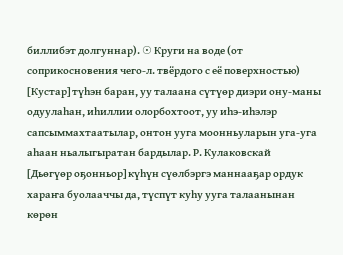биллибэт долгуннар). ☉ Круги на воде (от соприкосновения чего-л. твёрдого с её поверхностью)
[Кустар] түһэн баран, уу талаана сүтүөр диэри ону-маны одуулаһан, иһиллии олорбохтоот, уу иһэ-иһэлэр сапсыммахтаатылар, онтон ууга моонньуларын уга-уга аһаан ньалыгыратан бардылар. Р. Кулаковскай
[Дьөгүөр оҕонньор] күһүн сүөлбэргэ маннааҕар ордук хараҥа буолааччы да, түспүт куһу ууга талаанынан көрөн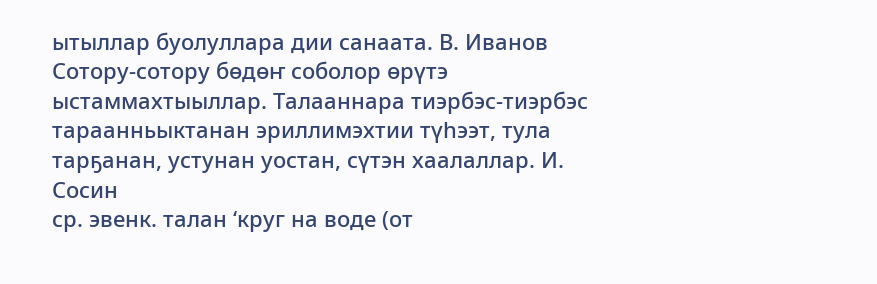ытыллар буолуллара дии санаата. В. Иванов
Сотору-сотору бөдөҥ соболор өрүтэ ыстаммахтыыллар. Талааннара тиэрбэс-тиэрбэс тараанньыктанан эриллимэхтии түһээт, тула тарҕанан, устунан уостан, сүтэн хаалаллар. И. Сосин
ср. эвенк. талан ‘круг на воде (от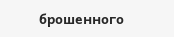брошенного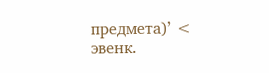предмета)’ < эвенк.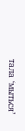тала ‘мыться’